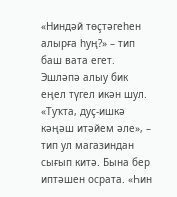«Ниндәй төҫтәгеһен алырға һуң?» – тип баш вата егет. Эшләпә алыу бик еңел түгел икән шул. «Туҡта, дуҫ-ишкә кәңәш итәйем әле», – тип ул магазиндан сығып китә. Бына бер иптәшен осрата. «Һин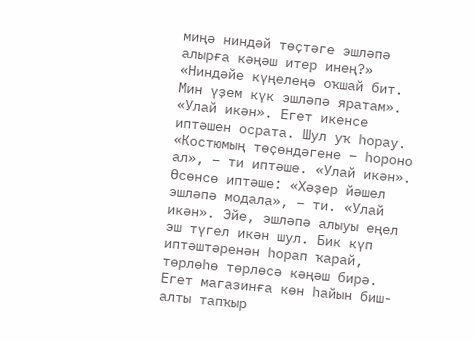миңә ниндәй төҫтәге эшләпә алырға кәңәш итер инең?» «Ниндәйе күңелеңә оҡшай бит. Мин үҙем күк эшләпә яратам». «Улай икән». Егет икенсе иптәшен осрата. Шул уҡ һорау. «Костюмың төҫөндәгене – һороно ал», – ти иптәше. «Улай икән». Өсөнсө иптәше: «Хәҙер йәшел эшләпә модала», – ти. «Улай икән». Эйе, эшләпә алыуы еңел эш түгел икән шул. Бик күп иптәштәренән һорап ҡарай, төрлөһө төрлөсә кәңәш бирә. Егет магазинға көн һайын биш-алты тапҡыр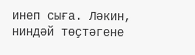инеп сыға. Ләкин, ниндәй төҫтәгене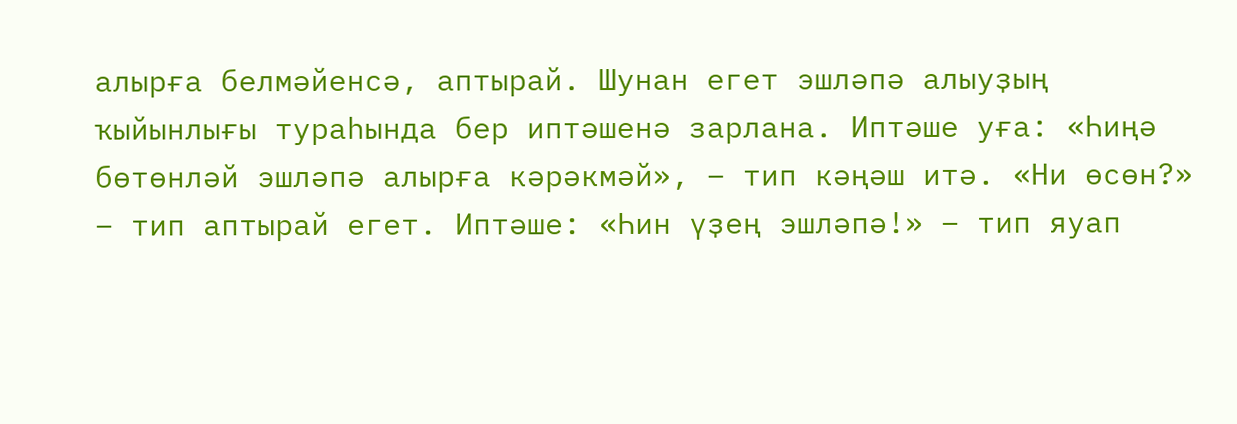алырға белмәйенсә, аптырай. Шунан егет эшләпә алыуҙың ҡыйынлығы тураһында бер иптәшенә зарлана. Иптәше уға: «Һиңә бөтөнләй эшләпә алырға кәрәкмәй», – тип кәңәш итә. «Ни өсөн?» – тип аптырай егет. Иптәше: «Һин үҙең эшләпә!» – тип яуап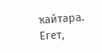ҡайтара. Егет,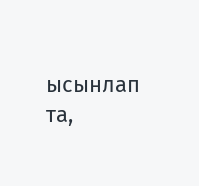ысынлап та,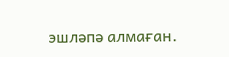эшләпә алмаған.